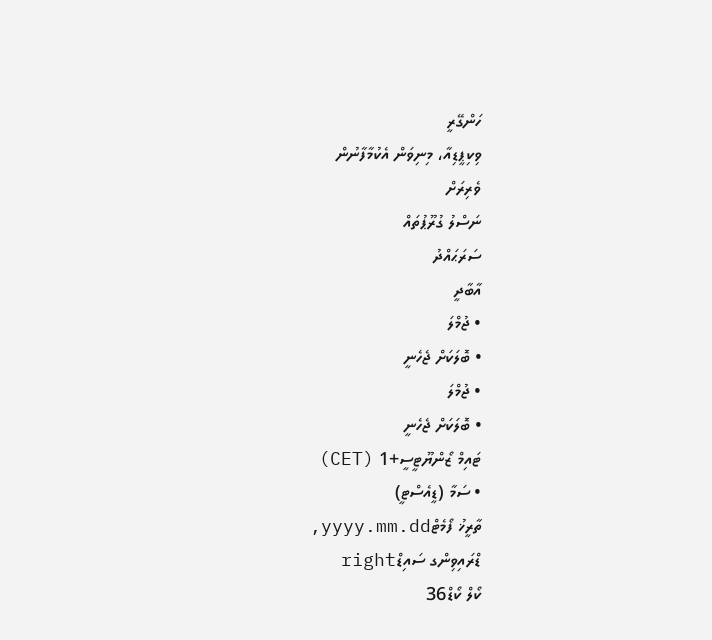ހަންގޭރީ
ވިކިޕީޑިއާ، މިނިވަން އެކުމާފާނުން
ވެރިރަށް
ނަސްލު ގުރޫޕުތައް
ސަރަޙައްދު
އާބާދީ
• ޖުމްލަ
• ބޮލަކަށް ޖެހެނީ
• ޖުމްލަ
• ބޮލަކަށް ޖެހެނީ
ޓައިމް ޒޯންޔޫޓީސީ+1 (CET)
• ސަމާ (ޑީއެސްޓީ)
ތާރީޚު ފޯމެޓްyyyy.mm.dd,
ޑްރައިވިންގ ސައިޑްright
ކޯލް ކޯޑް36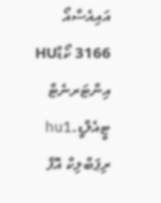އައިއެސްއޯ 3166 ކޯޑްHU
އިންޓަރނެޓް ޓީއެލްޑީ.hu1
ރިޕަބްލިކް އޮފް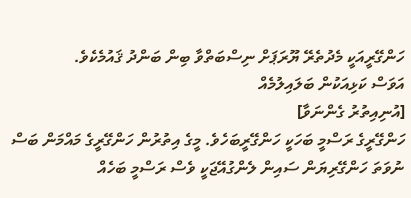ހަންގޭރީއަކީ މެދުތެރޭ ޔޫރަޕަށް ނިސްބަތްވާ ބިން ބަންދު ޤައުމެކެވެ.
އަވަސް ކަޅިއަކުން ބަލައިލުމެއް
[އުނިއިތުރު ގެންނަވާ]
ހަންގޭރީގެ ރަސްމީ ބަހަކީ ހަންގޭރީބަހެވެ. މީގެ އިތުރުން ހަންގޭރީގެ މައްމަން ބަސް ނުވަތަ ހަންގޭރިޔަން ސައިން ލެންގުއޭޖަކީ ވެސް ރަސްމީ ބަހެއް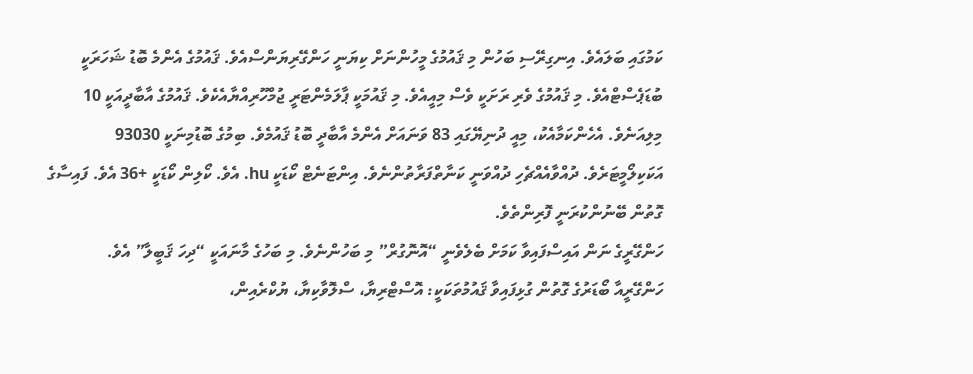ކަމުގައި ބަލައެވެ. އިނގިރޭސި ބަހުން މި ޤައުމުގެ މީހުންނަށް ކިޔަނީ ހަންގޭރިޔަންސްއެވެ. ޤައުމުގެ އެންމެ ބޮޑު ޝަހަރަކީ ބުޑަޕެސްޓްއެވެ. މި ޤައުމުގެ ވެރި ރަށަކީ ވެސް މިއީއެވެ. މި ޤައުމަކީ ޕާލަމެންޓަރީ ޖުމްހޫރިއްޔާއެކެވެ. ޤައުމުގެ އާބާދީއަކީ 10 މިލިއަނެވެ. އެހެންކަމާއެކު، މިއީ ދުނިޔޭގައި 83 ވަނައަށް އެންމެ އާބާދީ ބޮޑު ޤައުމެވެ. ބިމުގެ ބޮޑުމިނަކީ 93030 އަކަކިލޯމީޓަރެވެ. ދުއްވާއެއްޗެހި ދުއްވަނީ ކަނާތްފަރާތުންނެވެ. އިންޓަނެޓް ކޯޑަކީ hu. އެވެ. ކޯލިން ކޯޑަކީ +36 އެވެ. ފައިސާގެ ގޮތުން ބޭނުންކުރަނީ ފޮރިންތެވެ.
ހަންގޭރީގެ ނަން އައިސްފައިވާ ކަމަށް ބެލެވެނީ “އޮނޮގުރް” މި ބަހުންނެވެ. މި ބަހުގެ މާނައަކީ “ދިހަ ޤަބީލާ” އެވެ.
ހަންގޭރީއާ ބޯޑަރުގެ ގޮތުން ގުޅިފައިވާ ޤައުމުތަކަކީ: އޮސްޓްރިޔާ، ސްލޮވާކިޔާ، ޔުކްރެއިން،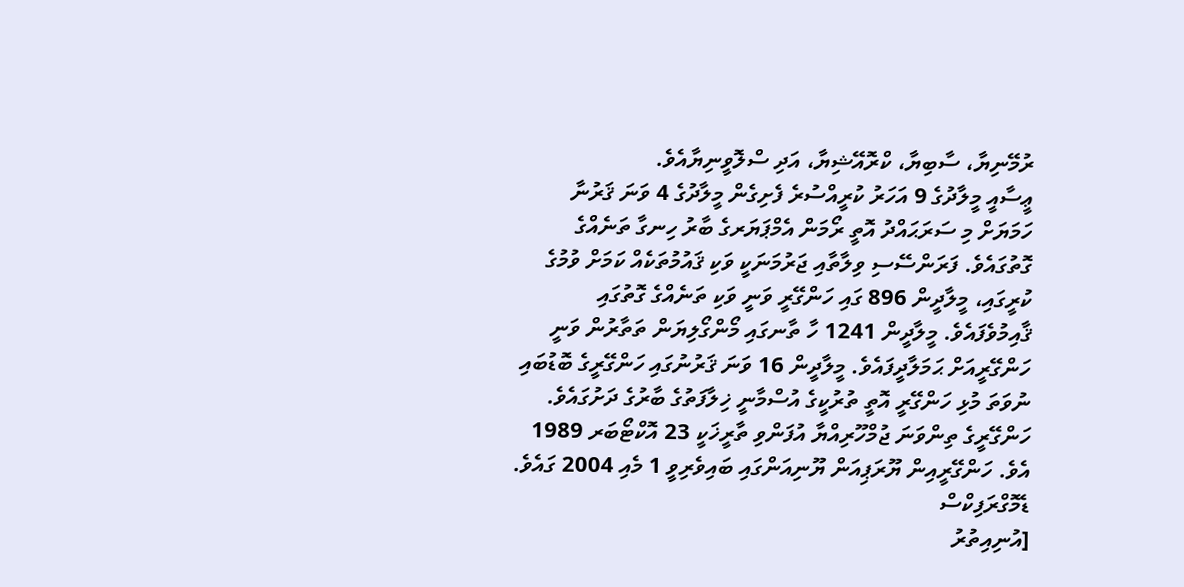ރުމޭނިޔާ، ސާބިޔާ، ކްރޮއޭޝިޔާ، އަދި ސްލޮވީނިޔާއެވެ.
ޢީސާއީ މީލާދުގެ 9 އަހަރު ކުރީއްސުރެ ފެށިގެން މީލާދުގެ 4 ވަނަ ޤަރުނާ ހަމަޔަށް މި ސަރަޙައްދު އޮތީ ރޯމަން އެމްޕަޔަރގެ ބާރު ހިނގާ ތަނެއްގެ ގޮތުގައެވެ. ފަރަންސޭސި ވިލާތާއި ޖަރުމަނަކީ ވަކި ޤައުމުތަކެއް ކަމަށް ވުމުގެ ކުރީގައި، މީލާދީން 896 ގައި ހަންގޭރީ ވަނީ ވަކި ތަނެއްގެ ގޮތުގައި ޤާއިމުވެފައެވެ. މީލާދީން 1241 ހާ ތާނގައި މޯންގޯލިޔަން ތަތާރުން ވަނީ ހަންގޭރީއަށް ޙަމަލާދީފައެވެ. މީލާދީން 16 ވަނަ ޤަރުނުގައި ހަންގޭރީގެ ބޮޑުބައި ނުވަތަ މުޅި ހަންގޭރީ އޮތީ ތުރުކީގެ އުސްމާނީ ޚިލާފަތުގެ ބާރުގެ ދަށުގައެވެ. ހަންގޭރީގެ ތިންވަނަ ޖުމްހޫރިއްޔާ އުފަންވި ތާރީޚަކީ 23 އޮކްޓޯބަރ 1989 އެވެ. ހަންގޭރީއިން ޔޫރަޕިއަން ޔޫނިއަންގައި ބައިވެރިވީ 1 މެއި 2004 ގައެވެ.
ޑެމޮގްރަފިކްސް
[އުނިއިތުރު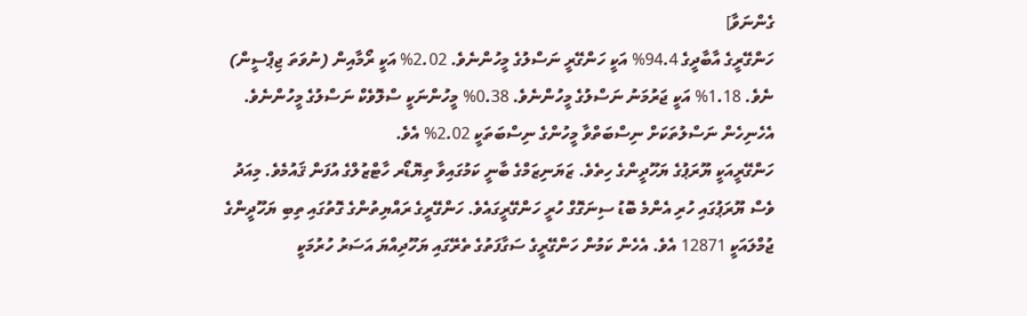ގެންނަވާ]
ހަންގޭރީގެ އާބާދީގެ 94.4% އަކީ ހަންގޭރީ ނަސްލުގެ މީހުންނެވެ. 2.02% އަކީ ރޯމާއިން (ނުވަތަ ޖިޕްސީން) ނެވެ. 1.18% އަކީ ޖަރުމަނު ނަސްލުގެ މީހުންނެވެ. 0.38% މީހުންނަކީ ސްލޮވެކް ނަސްލުގެ މީހުންނެވެ. އެހެނިހެން ނަސްލުތަކަށް ނިސްބަތްވާ މީހުންގެ ނިސްބަތަކީ 2.02% އެވެ.
ހަންގޭރީއަކީ ޔޫރަޕުގެ ޔަހޫދީންގެ ހިތެވެ. ޒަޔަނިޒަމްގެ ބާނީ ކަމުގައިވާ ތިޔޮޑޯރ ހާޓްޒުލްގެ އުފަން ޤައުމެވެ. މިއަދު ވެސް ޔޫރަޕުގައި ހުރި އެންމެ ބޮޑު ސިނަގޮގް ހުރީ ހަންގޭރީގައެވެ. ހަންގޭރީގެ ރައްޔިތުންގެ ގޮތުގައި ތިބި ޔަހޫދީންގެ ޖުމްލައަކީ 12871 އެވެ. އެހެން ކަމުން ހަންގޭރީގެ ސަގާފަތުގެ ތެރޭގައި ޔަހޫދިއްޔަ އަސަރު ހުރުމަކީ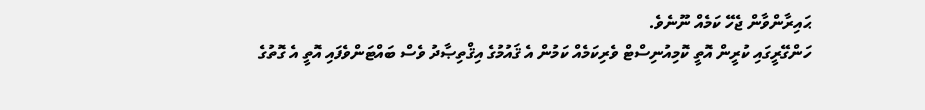ޙައިރާންވާން ޖެހޭ ކަމެއް ނޫނެވެ.
ހަންގޭރީގައި ކުރީން އޮތީ ކޮމިއުނިސްޓް ވެރިކަމެއް ކަމުން އެ ޤައުމުގެ އިޤްތިޞާދު ވެސް ބައްޓަންވެފައި އޮތީ އެ ގޮތުގެ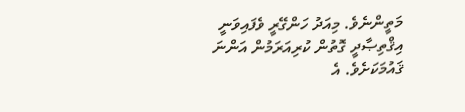މަތީންނެވެ. މިއަދު ހަންގޭރީ ވެފައިވަނީ އިޤްތިޞާދީ ގޮތުން ކުރިއަރަމުން އަންނަ ޤައުމަކަށެވެ. އެ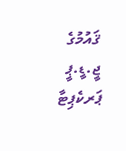ޤައުމުގެ ޖީ.ޑީ.ޕީ ޕަރކެޕިޓާ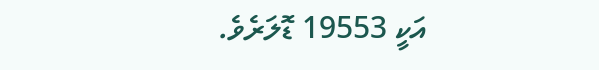އަކީ 19553 ޑޮލަރެވެ.